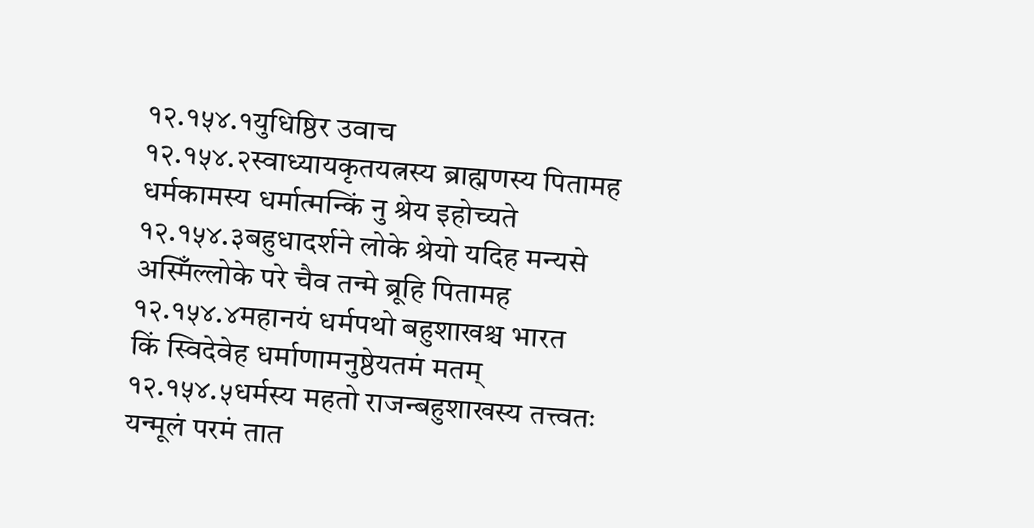१२.१५४.१युधिष्ठिर उवाच
१२.१५४.२स्वाध्यायकृतयत्नस्य ब्राह्मणस्य पितामह
धर्मकामस्य धर्मात्मन्किं नु श्रेय इहोच्यते
१२.१५४.३बहुधादर्शने लोके श्रेयो यदिह मन्यसे
अस्मिँल्लोके परे चैव तन्मे ब्रूहि पितामह
१२.१५४.४महानयं धर्मपथो बहुशाखश्च भारत
किं स्विदेवेह धर्माणामनुष्ठेयतमं मतम्
१२.१५४.५धर्मस्य महतो राजन्बहुशाखस्य तत्त्वतः
यन्मूलं परमं तात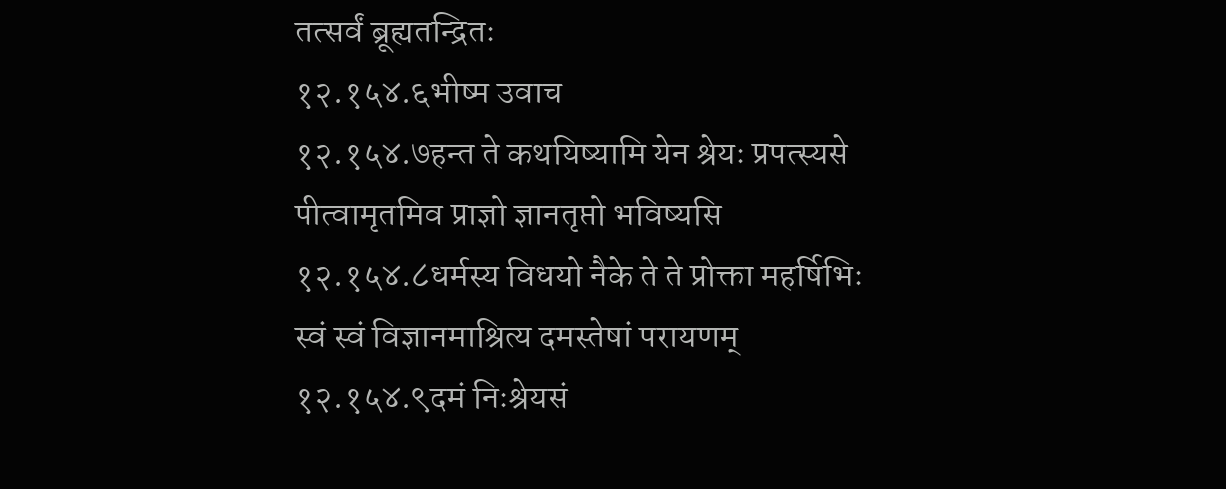तत्सर्वं ब्रूह्यतन्द्रितः
१२.१५४.६भीष्म उवाच
१२.१५४.७हन्त ते कथयिष्यामि येन श्रेयः प्रपत्स्यसे
पीत्वामृतमिव प्राज्ञो ज्ञानतृप्तो भविष्यसि
१२.१५४.८धर्मस्य विधयो नैके ते ते प्रोक्ता महर्षिभिः
स्वं स्वं विज्ञानमाश्रित्य दमस्तेषां परायणम्
१२.१५४.९दमं निःश्रेयसं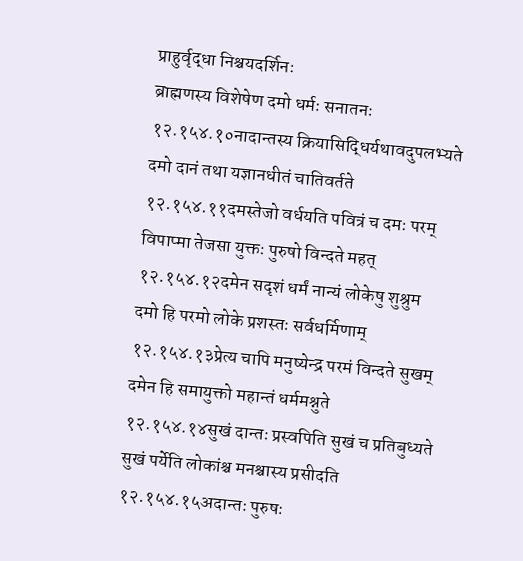प्राहुर्वृद्धा निश्चयदर्शिनः
ब्राह्मणस्य विशेषेण दमो धर्मः सनातनः
१२.१५४.१०नादान्तस्य क्रियासिद्धिर्यथावदुपलभ्यते
दमो दानं तथा यज्ञानधीतं चातिवर्तते
१२.१५४.११दमस्तेजो वर्धयति पवित्रं च दमः परम्
विपाप्मा तेजसा युक्तः पुरुषो विन्दते महत्
१२.१५४.१२दमेन सदृशं धर्मं नान्यं लोकेषु शुश्रुम
दमो हि परमो लोके प्रशस्तः सर्वधर्मिणाम्
१२.१५४.१३प्रेत्य चापि मनुष्येन्द्र परमं विन्दते सुखम्
दमेन हि समायुक्तो महान्तं धर्ममश्नुते
१२.१५४.१४सुखं दान्तः प्रस्वपिति सुखं च प्रतिबुध्यते
सुखं पर्येति लोकांश्च मनश्चास्य प्रसीदति
१२.१५४.१५अदान्तः पुरुषः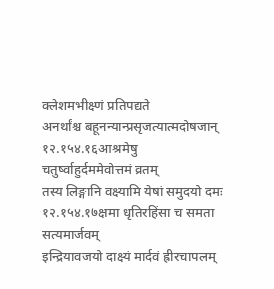क्लेशमभीक्ष्णं प्रतिपद्यते
अनर्थांश्च बहूनन्यान्प्रसृजत्यात्मदोषजान्
१२.१५४.१६आश्रमेषु चतुर्ष्वाहुर्दममेवोत्तमं व्रतम्
तस्य लिङ्गानि वक्ष्यामि येषां समुदयो दमः
१२.१५४.१७क्षमा धृतिरहिंसा च समता सत्यमार्जवम्
इन्द्रियावजयो दाक्ष्यं मार्दवं ह्रीरचापलम्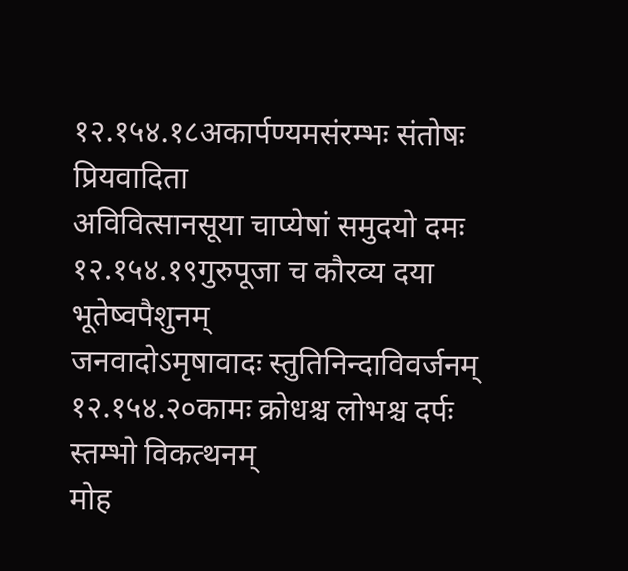१२.१५४.१८अकार्पण्यमसंरम्भः संतोषः प्रियवादिता
अविवित्सानसूया चाप्येषां समुदयो दमः
१२.१५४.१९गुरुपूजा च कौरव्य दया भूतेष्वपैशुनम्
जनवादोऽमृषावादः स्तुतिनिन्दाविवर्जनम्
१२.१५४.२०कामः क्रोधश्च लोभश्च दर्पः स्तम्भो विकत्थनम्
मोह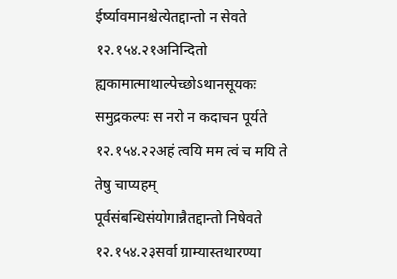ईर्ष्यावमानश्चेत्येतद्दान्तो न सेवते
१२.१५४.२१अनिन्दितो ह्यकामात्माथाल्पेच्छोऽथानसूयकः
समुद्रकल्पः स नरो न कदाचन पूर्यते
१२.१५४.२२अहं त्वयि मम त्वं च मयि ते तेषु चाप्यहम्
पूर्वसंबन्धिसंयोगान्नैतद्दान्तो निषेवते
१२.१५४.२३सर्वा ग्राम्यास्तथारण्या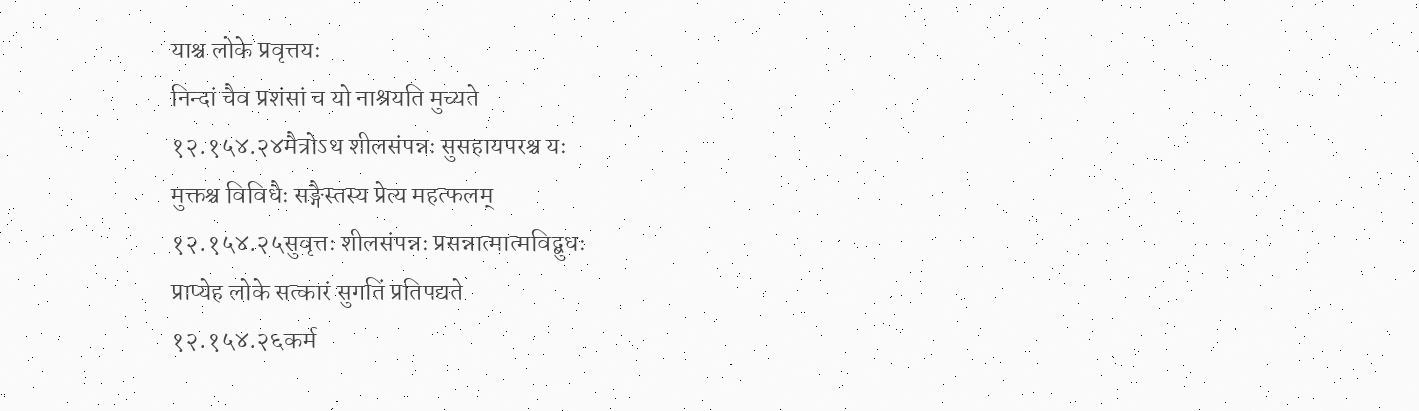याश्च लोके प्रवृत्तयः
निन्दां चैव प्रशंसां च यो नाश्रयति मुच्यते
१२.१५४.२४मैत्रोऽथ शीलसंपन्नः सुसहायपरश्च यः
मुक्तश्च विविधैः सङ्गैस्तस्य प्रेत्य महत्फलम्
१२.१५४.२५सुवृत्तः शीलसंपन्नः प्रसन्नात्मात्मविद्बुधः
प्राप्येह लोके सत्कारं सुगतिं प्रतिपद्यते
१२.१५४.२६कर्म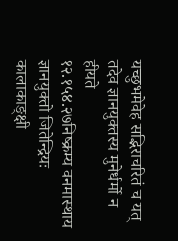यच्छुभमेवेह सद्भिराचरितं च यत्
तदेव ज्ञानयुक्तस्य मुनेर्धर्मो न हीयते
१२.१५४.२७निष्क्रम्य वनमास्थाय ज्ञानयुक्तो जितेन्द्रियः
कालाकाङ्क्षी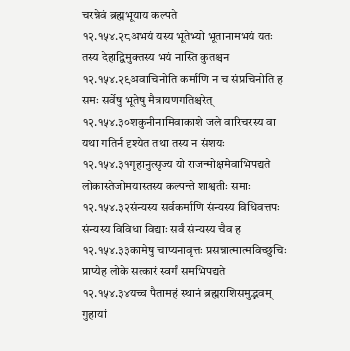चरन्नेवं ब्रह्मभूयाय कल्पते
१२.१५४.२८अभयं यस्य भूतेभ्यो भूतानामभयं यतः
तस्य देहाद्विमुक्तस्य भयं नास्ति कुतश्चन
१२.१५४.२९अवाचिनोति कर्माणि न च संप्रचिनोति ह
समः सर्वेषु भूतेषु मैत्रायणगतिश्चरेत्
१२.१५४.३०शकुनीनामिवाकाशे जले वारिचरस्य वा
यथा गतिर्न दृश्येत तथा तस्य न संशयः
१२.१५४.३१गृहानुत्सृज्य यो राजन्मोक्षमेवाभिपद्यते
लोकास्तेजोमयास्तस्य कल्पन्ते शाश्वतीः समाः
१२.१५४.३२संन्यस्य सर्वकर्माणि संन्यस्य विधिवत्तपः
संन्यस्य विविधा विद्याः सर्वं संन्यस्य चैव ह
१२.१५४.३३कामेषु चाप्यनावृत्तः प्रसन्नात्मात्मविच्छुचिः
प्राप्येह लोके सत्कारं स्वर्गं समभिपद्यते
१२.१५४.३४यच्च पैतामहं स्थानं ब्रह्मराशिसमुद्भवम्
गुहायां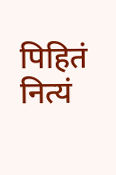पिहितं नित्यं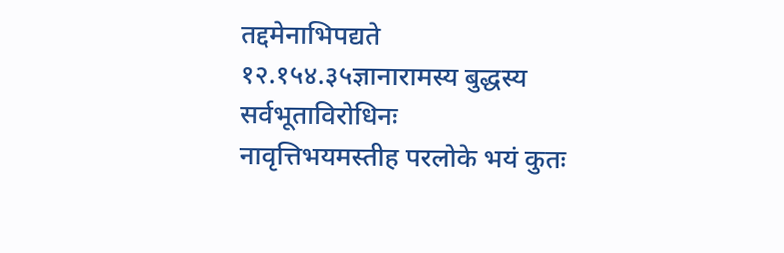तद्दमेनाभिपद्यते
१२.१५४.३५ज्ञानारामस्य बुद्धस्य सर्वभूताविरोधिनः
नावृत्तिभयमस्तीह परलोके भयं कुतः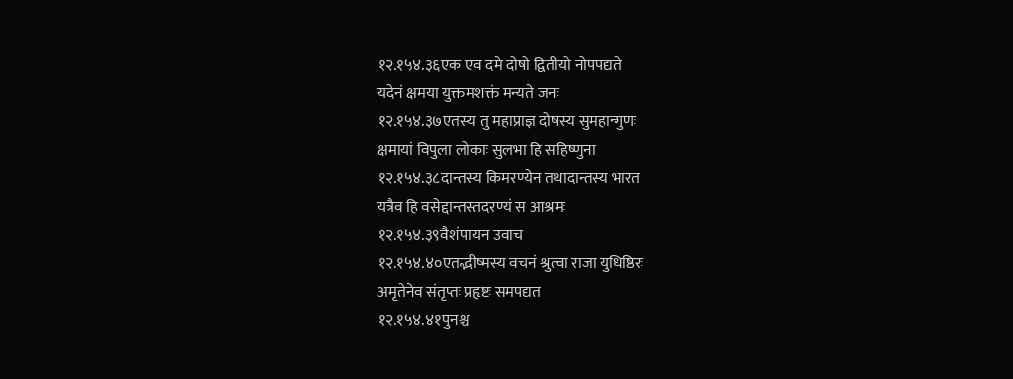१२.१५४.३६एक एव दमे दोषो द्वितीयो नोपपद्यते
यदेनं क्षमया युक्तमशक्तं मन्यते जनः
१२.१५४.३७एतस्य तु महाप्राज्ञ दोषस्य सुमहान्गुणः
क्षमायां विपुला लोकाः सुलभा हि सहिष्णुना
१२.१५४.३८दान्तस्य किमरण्येन तथादान्तस्य भारत
यत्रैव हि वसेद्दान्तस्तदरण्यं स आश्रमः
१२.१५४.३९वैशंपायन उवाच
१२.१५४.४०एतद्भीष्मस्य वचनं श्रुत्वा राजा युधिष्ठिरः
अमृतेनेव संतृप्तः प्रहृष्टः समपद्यत
१२.१५४.४१पुनश्च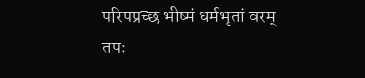परिपप्रच्छ भीष्मं धर्मभृतां वरम्
तपः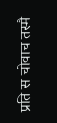प्रति स चोवाच तस्मै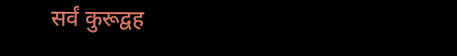सर्वं कुरूद्वह